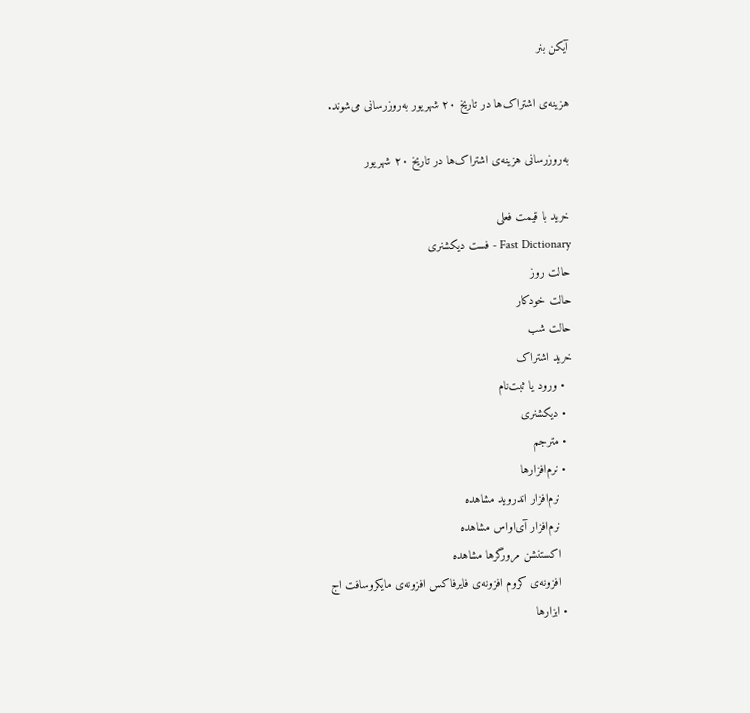آیکن بنر

هزینه‌ی اشتراک‌ها در تاریخ ۲۰ شهریور به‌روزرسانی می‌شوند.

به‌روزرسانی هزینه‌ی اشتراک‌ها در تاریخ ۲۰ شهریور

خرید با قیمت فعلی
Fast Dictionary - فست دیکشنری
حالت روز
حالت خودکار
حالت شب
خرید اشتراک
  • ورود یا ثبت‌نام
  • دیکشنری
  • مترجم
  • نرم‌افزار‌ها
    نرم‌افزار اندروید مشاهده
    نرم‌افزار آی‌او‌اس مشاهده
    اکستنشن مرورگرها مشاهده
    افزونه‌ی کروم افزونه‌ی فایرفاکس افزونه‌ی مایکروسافت اج
  • ابزارها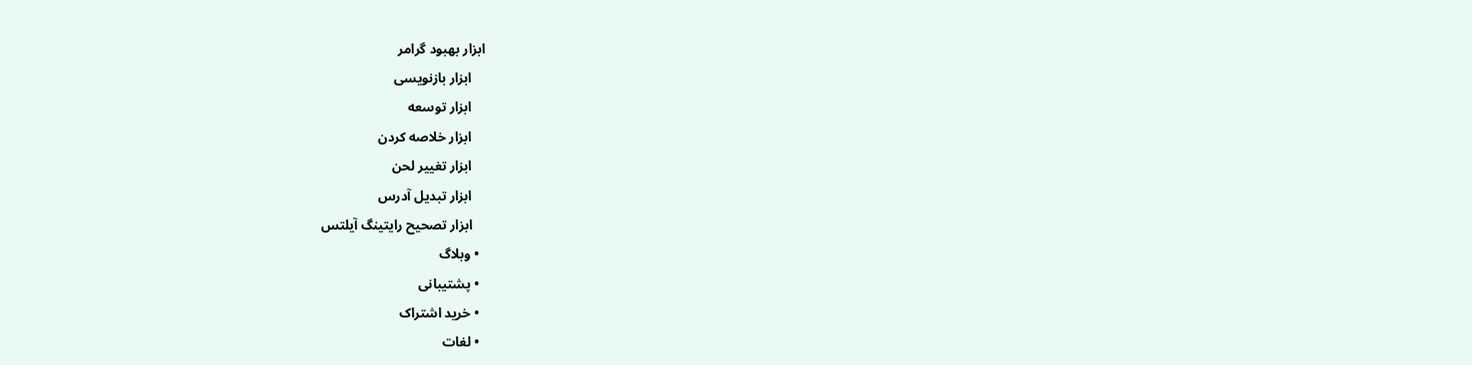ابزار بهبود گرامر
    ابزار بازنویسی
    ابزار توسعه
    ابزار خلاصه کردن
    ابزار تغییر لحن
    ابزار تبدیل آدرس
    ابزار تصحیح رایتینگ آیلتس
  • وبلاگ
  • پشتیبانی
  • خرید اشتراک
  • لغات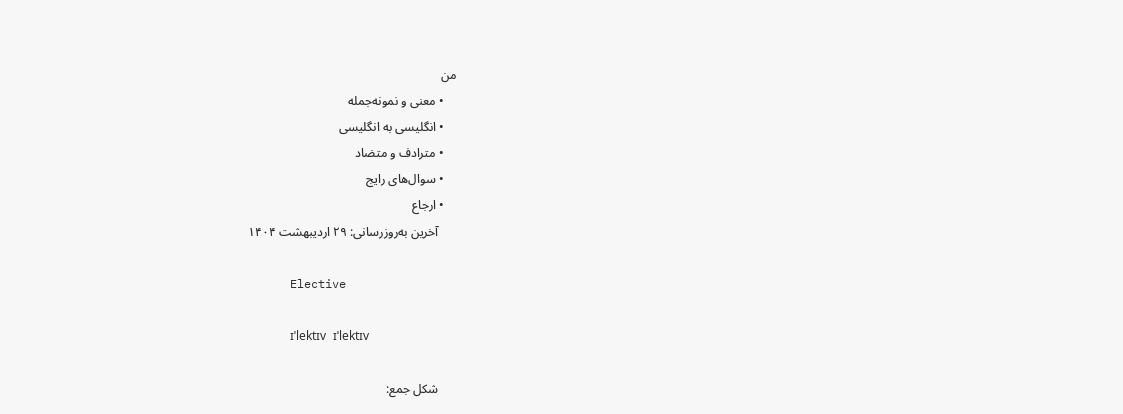من
    • معنی و نمونه‌جمله
    • انگلیسی به انگلیسی
    • مترادف و متضاد
    • سوال‌های رایج
    • ارجاع
      آخرین به‌روزرسانی: ۲۹ اردیبهشت ۱۴۰۴

      Elective

      ɪˈlektɪv ɪˈlektɪv

      شکل جمع: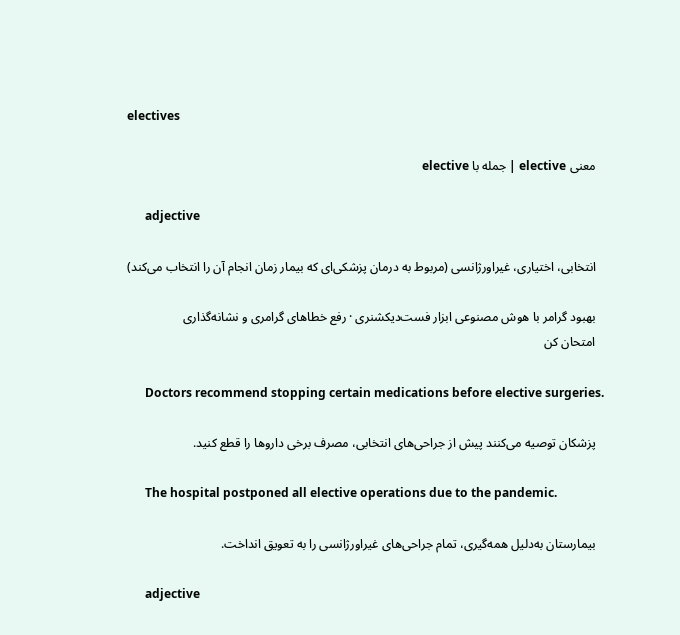electives

      معنی elective | جمله با elective

      adjective

      انتخابی، اختیاری، غیراورژانسی (مربوط به درمان پزشکی‌ای که بیمار زمان انجام آن را انتخاب می‌کند)

      بهبود گرامر با هوش مصنوعی ابزار فست‌دیکشنری · رفع خطاهای گرامری و نشانه‌گذاری
      امتحان کن

      Doctors recommend stopping certain medications before elective surgeries.

      پزشکان توصیه می‌کنند پیش از جراحی‌های انتخابی، مصرف برخی داروها را قطع کنید.

      The hospital postponed all elective operations due to the pandemic.

      بیمارستان به‌دلیل همه‌گیری، تمام جراحی‌های غیراورژانسی را به تعویق انداخت.

      adjective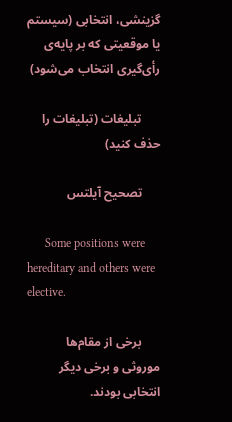گزینشی، انتخابی (سیستم یا موقعیتی که بر پایه‌ی رأی‌گیری انتخاب می‌شود)

      تبلیغات (تبلیغات را حذف کنید)

      تصحیح آیلتس

      Some positions were hereditary and others were elective.

      برخی از مقام‌ها موروثی و برخی دیگر انتخابی بودند.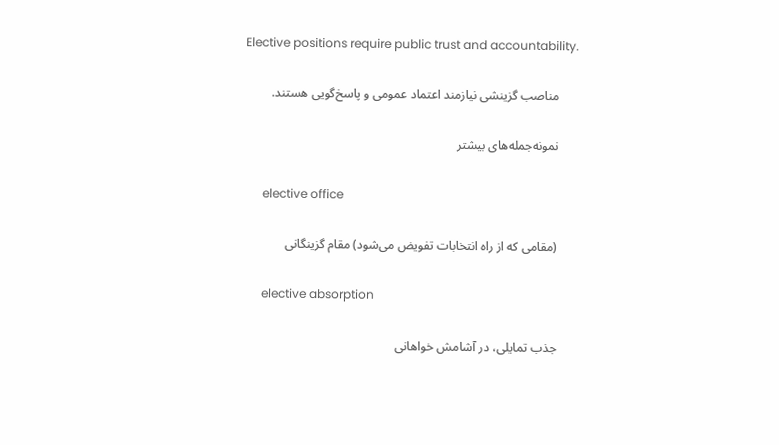Elective positions require public trust and accountability.

      مناصب گزینشی نیازمند اعتماد عمومی و پاسخ‌گویی هستند.

      نمونه‌جمله‌های بیشتر

      elective office

      (مقامی که از راه انتخابات تفویض می‌شود) مقام گزینگانی

      elective absorption

      جذب تمایلی، در آشامش خواهانی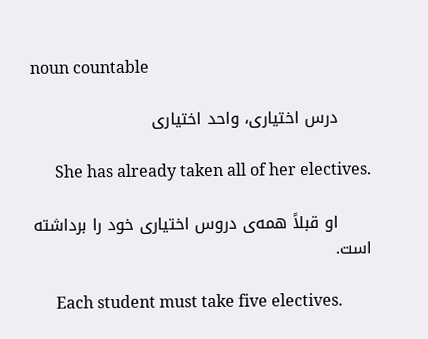noun countable

      درس اختیاری، واحد اختیاری

      She has already taken all of her electives.

      او قبلاً همه‌ی دروس اختیاری خود را برداشته است.

      Each student must take five electives.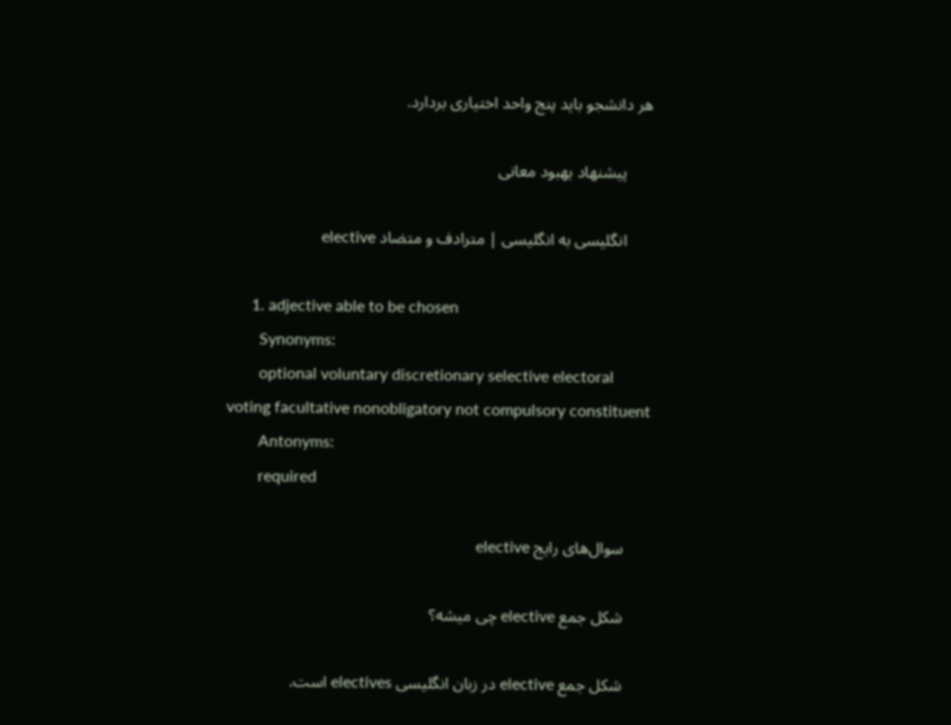هر دانشجو باید پنج واحد اختیاری بردارد.

      پیشنهاد بهبود معانی

      انگلیسی به انگلیسی | مترادف و متضاد elective

      1. adjective able to be chosen
        Synonyms:
        optional voluntary discretionary selective electoral voting facultative nonobligatory not compulsory constituent
        Antonyms:
        required

      سوال‌های رایج elective

      شکل جمع elective چی میشه؟

      شکل جمع elective در زبان انگلیسی electives است.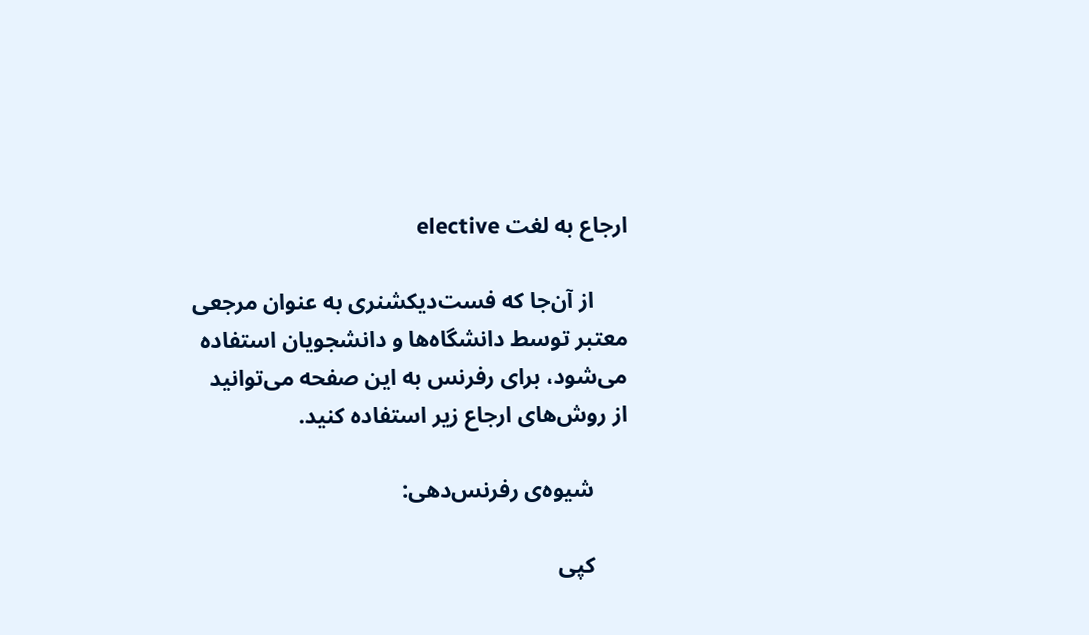ارجاع به لغت elective

      از آن‌جا که فست‌دیکشنری به عنوان مرجعی معتبر توسط دانشگاه‌ها و دانشجویان استفاده می‌شود، برای رفرنس به این صفحه می‌توانید از روش‌های ارجاع زیر استفاده کنید.

      شیوه‌ی رفرنس‌دهی:

      کپی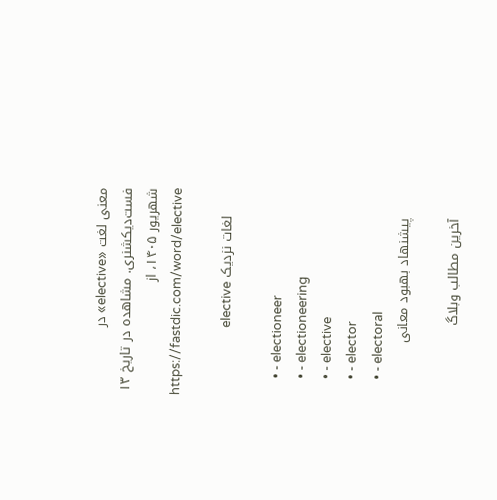معنی لغت «elective» در فست‌دیکشنری. مشاهده در تاریخ ۱۳ شهریور ۱۴۰۵، از https://fastdic.com/word/elective

      لغات نزدیک elective

      • - electioneer
      • - electioneering
      • - elective
      • - elector
      • - electoral
      پیشنهاد بهبود معانی

      آخرین مطالب وبلاگ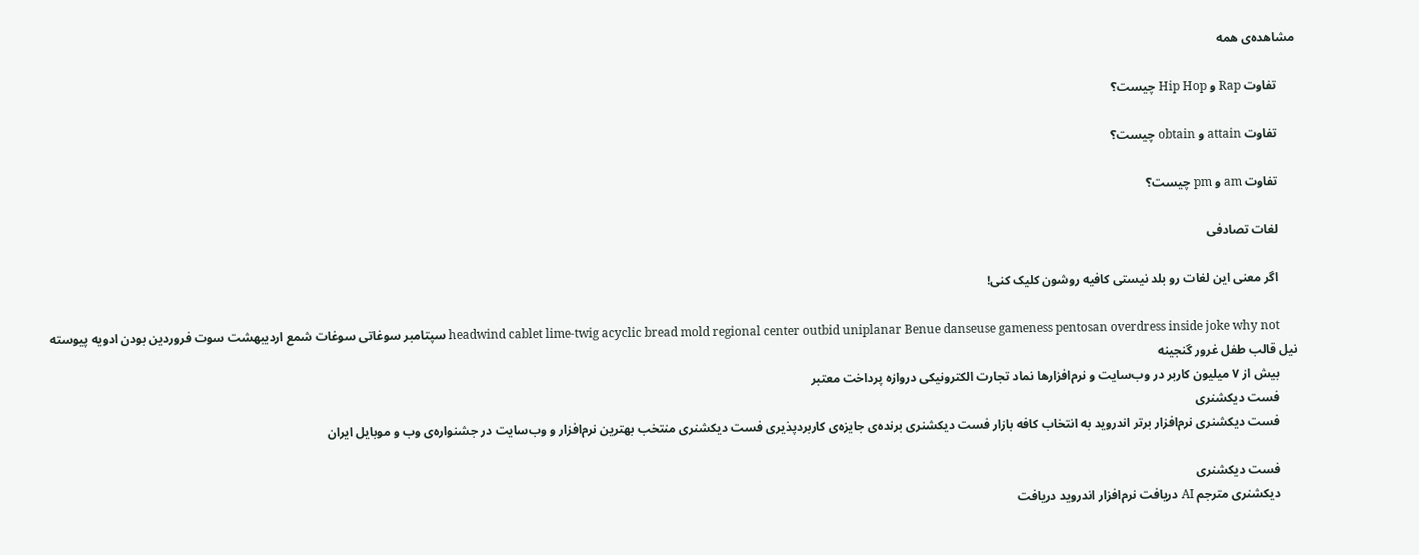مشاهده‌ی همه

      تفاوت Rap و Hip Hop چیست؟

      تفاوت attain و obtain چیست؟

      تفاوت am و pm چیست؟

      لغات تصادفی

      اگر معنی این لغات رو بلد نیستی کافیه روشون کلیک کنی!

      headwind cablet lime-twig acyclic bread mold regional center outbid uniplanar Benue danseuse gameness pentosan overdress inside joke why not سپتامبر سوغاتی سوغات شمع اردیبهشت سوت فروردین بودن ادویه پیوسته نیل قالب طفل غرور گنجینه
      بیش از ۷ میلیون کاربر در وب‌سایت و نرم‌افزارها نماد تجارت الکترونیکی دروازه پرداخت معتبر
      فست دیکشنری
      فست دیکشنری نرم‌افزار برتر اندروید به انتخاب کافه بازار فست دیکشنری برنده‌ی جایزه‌ی کاربرد‌پذیری فست دیکشنری منتخب بهترین نرم‌افزار و وب‌سایت در جشنواره‌ی وب و موبایل ایران

      فست دیکشنری
      دیکشنری مترجم AI دریافت نرم‌افزار اندروید دریافت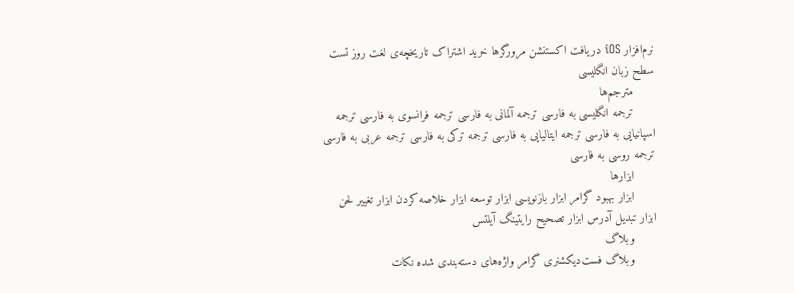نرم‌افزار iOS دریافت اکستنشن مرورگرها خرید اشتراک تاریخچه‌ی لغت روز تست سطح زبان انگلیسی
      مترجم‌ها
      ترجمه انگلیسی به فارسی ترجمه آلمانی به فارسی ترجمه فرانسوی به فارسی ترجمه اسپانیایی به فارسی ترجمه ایتالیایی به فارسی ترجمه ترکی به فارسی ترجمه عربی به فارسی ترجمه روسی به فارسی
      ابزارها
      ابزار بهبود گرامر ابزار بازنویسی ابزار توسعه ابزار خلاصه کردن ابزار تغییر لحن ابزار تبدیل آدرس ابزار تصحیح رایتینگ آیلتس
      وبلاگ
      وبلاگ فست‌دیکشنری گرامر واژه‌های دسته‌بندی شده نکات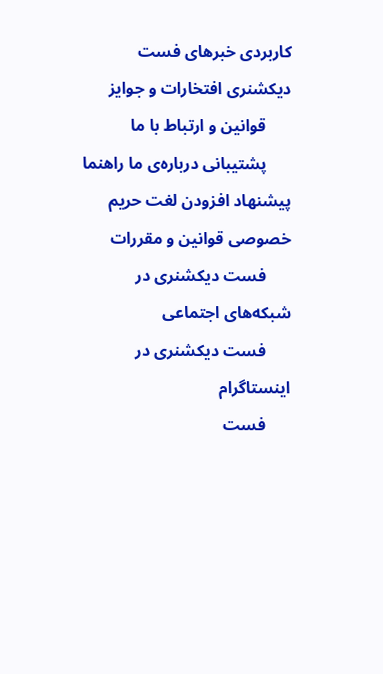کاربردی خبرهای فست دیکشنری افتخارات و جوایز
      قوانین و ارتباط با ما
      پشتیبانی درباره‌ی ما راهنما پیشنهاد افزودن لغت حریم خصوصی قوانین و مقررات
      فست دیکشنری در شبکه‌های اجتماعی
      فست دیکشنری در اینستاگرام
      فست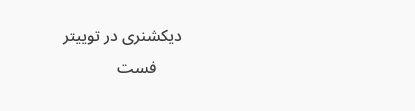دیکشنری در توییتر
      فست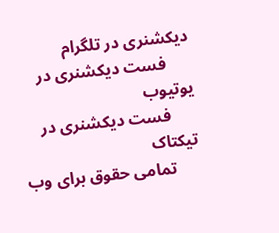دیکشنری در تلگرام
      فست دیکشنری در یوتیوب
      فست دیکشنری در تیکتاک
      تمامی حقوق برای وب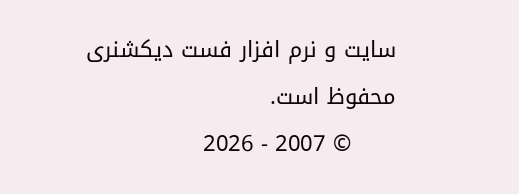سایت و نرم افزار فست دیکشنری محفوظ است.
      © 2007 - 2026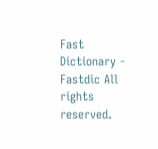Fast Dictionary - Fastdic All rights reserved.